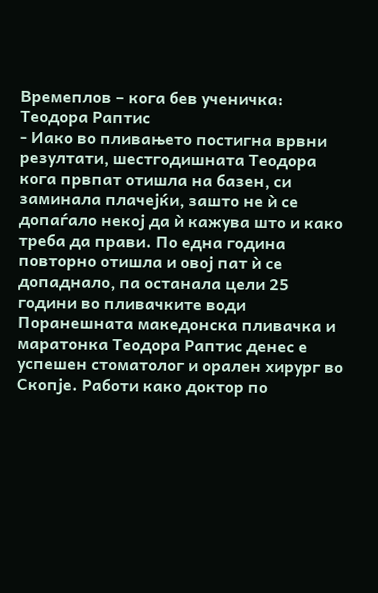Времеплов – кога бев ученичка: Теодора Раптис
- Иако во пливањето постигна врвни резултати, шестгодишната Теодора кога првпат отишла на базен, си заминала плачејќи, зашто не ѝ се допаѓало некој да ѝ кажува што и како треба да прави. По една година повторно отишла и овој пат ѝ се допаднало, па останала цели 25 години во пливачките води
Поранешната македонска пливачка и маратонка Теодора Раптис денес е успешен стоматолог и орален хирург во Скопје. Работи како доктор по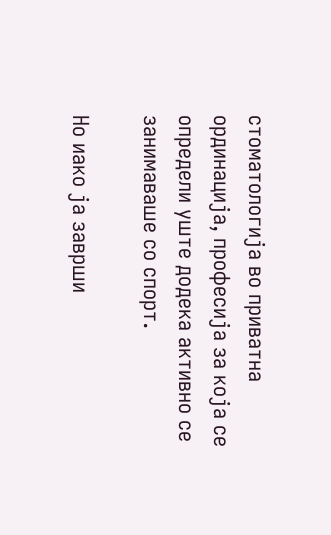стоматологија во приватна ординација, професија за која се определи уште додека активно се занимаваше со спорт.

Но иако ја заврши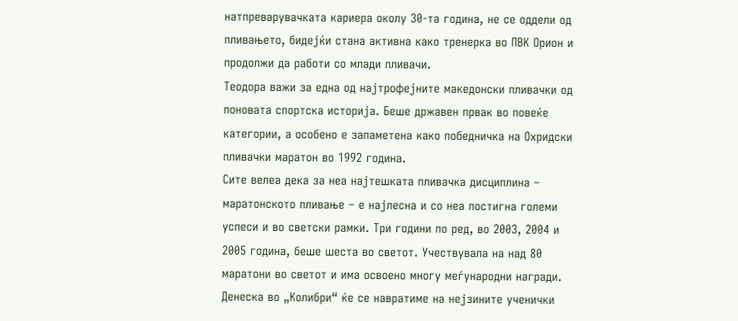натпреварувачката кариера околу 30-та година, не се оддели од пливањето, бидејќи стана активна како тренерка во ПВК Орион и продолжи да работи со млади пливачи.
Теодора важи за една од најтрофејните македонски пливачки од поновата спортска историја. Беше државен првак во повеќе категории, а особено е запаметена како победничка на Охридски пливачки маратон во 1992 година.
Сите велеа дека за неа најтешката пливачка дисциплина – маратонското пливање – е најлесна и со неа постигна големи успеси и во светски рамки. Три години по ред, во 2003, 2004 и 2005 година, беше шеста во светот. Учествувала на над 80 маратони во светот и има освоено многу меѓународни награди.
Денеска во „Колибри“ ќе се навратиме на нејзините ученички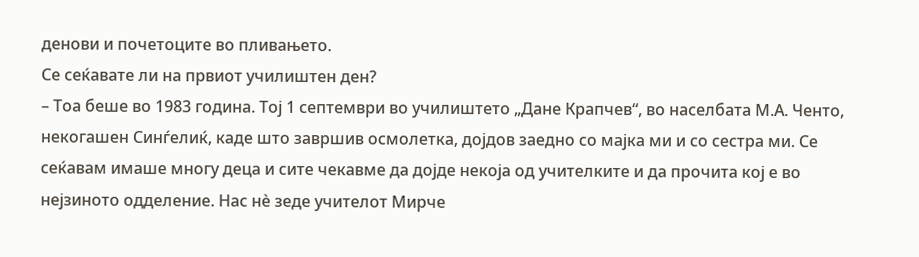денови и почетоците во пливањето.
Се сеќавате ли на првиот училиштен ден?
– Тоа беше во 1983 година. Тој 1 септември во училиштето „Дане Крапчев“, во населбата М.А. Ченто, некогашен Синѓелиќ, каде што завршив осмолетка, дојдов заедно со мајка ми и со сестра ми. Се сеќавам имаше многу деца и сите чекавме да дојде некоја од учителките и да прочита кој е во нејзиното одделение. Нас нѐ зеде учителот Мирче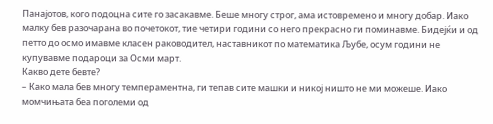Панајотов, кого подоцна сите го засакавме. Беше многу строг, ама истовремено и многу добар. Иако малку бев разочарана во почетокот, тие четири години со него прекрасно ги поминавме. Бидејќи и од петто до осмо имавме класен раководител, наставникот по математика Љубе, осум години не купувавме подароци за Осми март.
Какво дете бевте?
– Како мала бев многу темпераментна, ги тепав сите машки и никој ништо не ми можеше. Иако момчињата беа поголеми од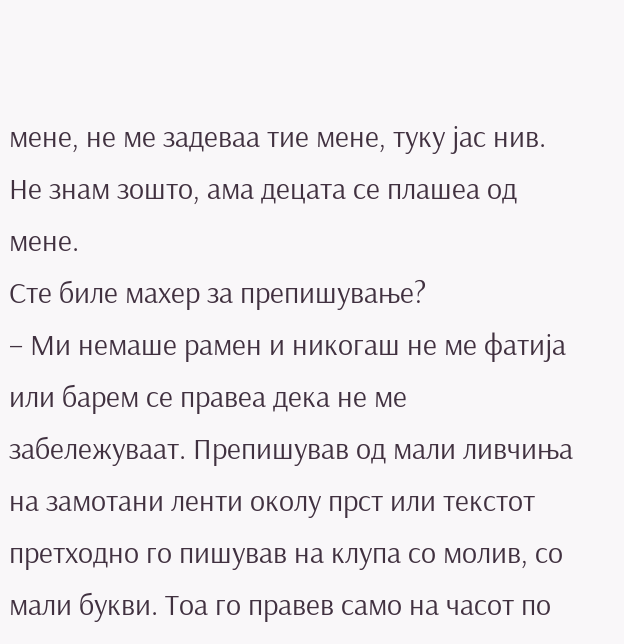мене, не ме задеваа тие мене, туку јас нив. Не знам зошто, ама децата се плашеа од мене.
Сте биле махер за препишување?
– Ми немаше рамен и никогаш не ме фатија или барем се правеа дека не ме забележуваат. Препишував од мали ливчиња на замотани ленти околу прст или текстот претходно го пишував на клупа со молив, со мали букви. Тоа го правев само на часот по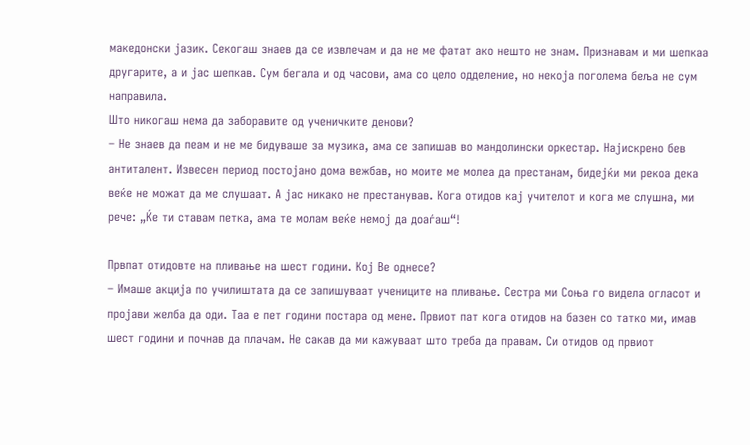македонски јазик. Секогаш знаев да се извлечам и да не ме фатат ако нешто не знам. Признавам и ми шепкаа другарите, а и јас шепкав. Сум бегала и од часови, ама со цело одделение, но некоја поголема беља не сум направила.
Што никогаш нема да заборавите од ученичките денови?
– Не знаев да пеам и не ме бидуваше за музика, ама се запишав во мандолински оркестар. Најискрено бев антиталент. Извесен период постојано дома вежбав, но моите ме молеа да престанам, бидејќи ми рекоа дека веќе не можат да ме слушаат. А јас никако не престанував. Кога отидов кај учителот и кога ме слушна, ми рече: „Ќе ти ставам петка, ама те молам веќе немој да доаѓаш“!

Првпат отидовте на пливање на шест години. Кој Ве однесе?
– Имаше акција по училиштата да се запишуваат учениците на пливање. Сестра ми Соња го видела огласот и пројави желба да оди. Таа е пет години постара од мене. Првиот пат кога отидов на базен со татко ми, имав шест години и почнав да плачам. Не сакав да ми кажуваат што треба да правам. Си отидов од првиот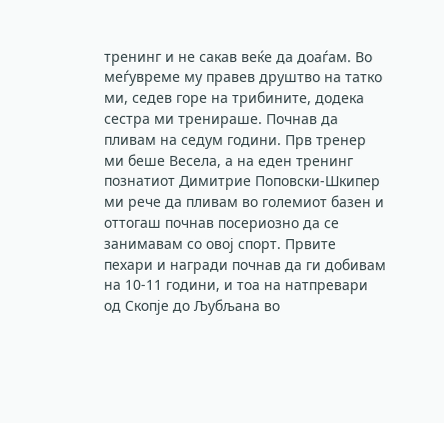тренинг и не сакав веќе да доаѓам. Во меѓувреме му правев друштво на татко ми, седев горе на трибините, додека сестра ми тренираше. Почнав да пливам на седум години. Прв тренер ми беше Весела, а на еден тренинг познатиот Димитрие Поповски-Шкипер ми рече да пливам во големиот базен и оттогаш почнав посериозно да се занимавам со овој спорт. Првите пехари и награди почнав да ги добивам на 10-11 години, и тоа на натпревари од Скопје до Љубљана во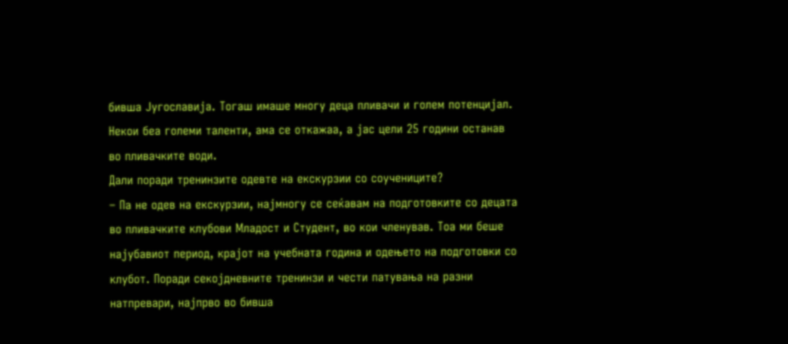бивша Југославија. Тогаш имаше многу деца пливачи и голем потенцијал. Некои беа големи таленти, ама се откажаа, а јас цели 25 години останав во пливачките води.
Дали поради тренинзите одевте на екскурзии со соучениците?
– Па не одев на екскурзии, најмногу се сеќавам на подготовките со децата во пливачките клубови Младост и Студент, во кои членував. Тоа ми беше најубавиот период, крајот на учебната година и одењето на подготовки со клубот. Поради секојдневните тренинзи и чести патувања на разни натпревари, најпрво во бивша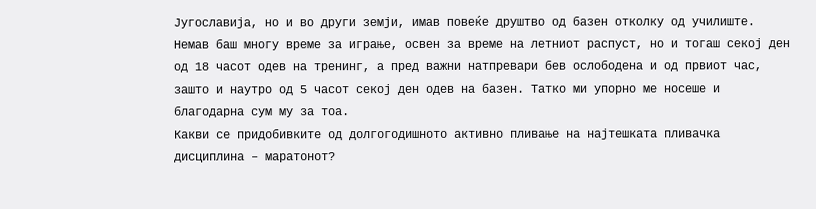Југославија, но и во други земји, имав повеќе друштво од базен отколку од училиште. Немав баш многу време за играње, освен за време на летниот распуст, но и тогаш секој ден од 18 часот одев на тренинг, а пред важни натпревари бев ослободена и од првиот час, зашто и наутро од 5 часот секој ден одев на базен. Татко ми упорно ме носеше и благодарна сум му за тоа.
Какви се придобивките од долгогодишното активно пливање на најтешката пливачка дисциплина – маратонот?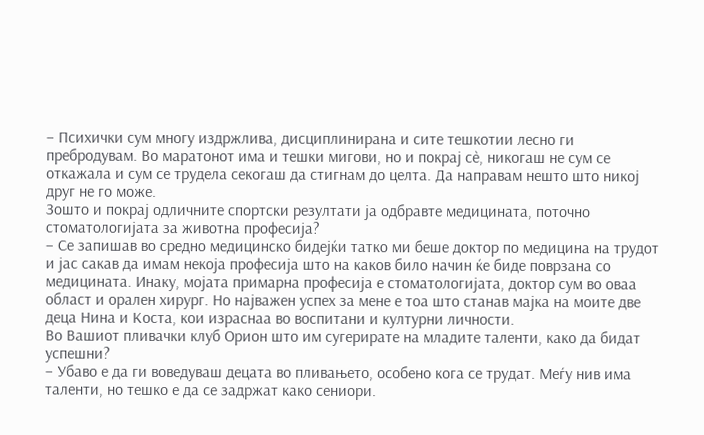– Психички сум многу издржлива, дисциплинирана и сите тешкотии лесно ги пребродувам. Во маратонот има и тешки мигови, но и покрај сѐ, никогаш не сум се откажала и сум се трудела секогаш да стигнам до целта. Да направам нешто што никој друг не го може.
Зошто и покрај одличните спортски резултати ја одбравте медицината, поточно стоматологијата за животна професија?
– Се запишав во средно медицинско бидејќи татко ми беше доктор по медицина на трудот и јас сакав да имам некоја професија што на каков било начин ќе биде поврзана со медицината. Инаку, мојата примарна професија е стоматологијата, доктор сум во оваа област и орален хирург. Но најважен успех за мене е тоа што станав мајка на моите две деца Нина и Коста, кои израснаа во воспитани и културни личности.
Во Вашиот пливачки клуб Орион што им сугерирате на младите таленти, како да бидат успешни?
– Убаво е да ги воведуваш децата во пливањето, особено кога се трудат. Меѓу нив има таленти, но тешко е да се задржат како сениори.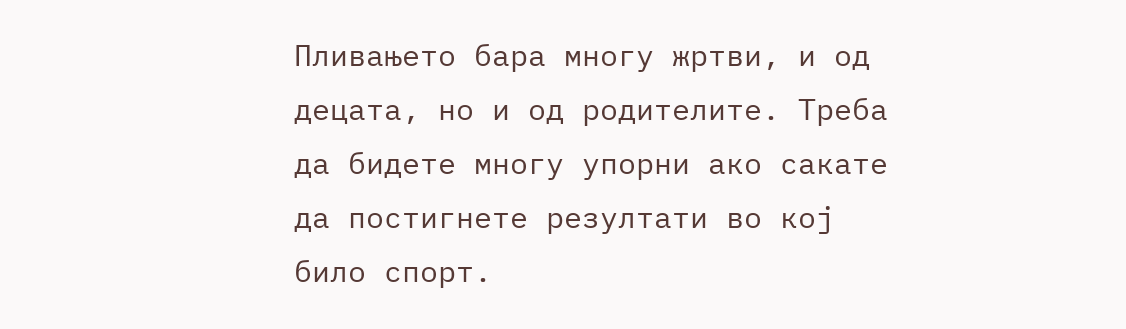Пливањето бара многу жртви, и од децата, но и од родителите. Треба да бидете многу упорни ако сакате да постигнете резултати во кој било спорт.